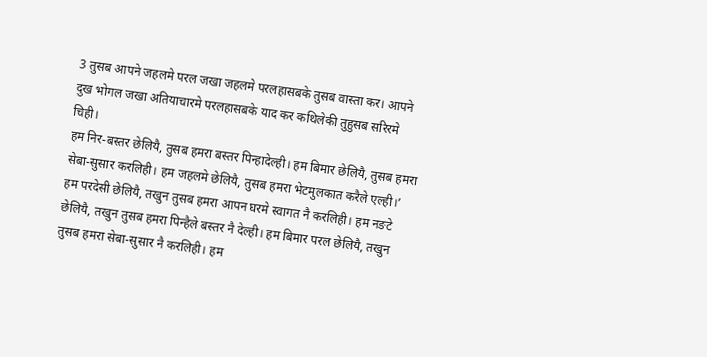3 तुसब आपने जहलमे परल जखा जहलमे परलहासबके तुसब वास्ता कर। आपने दुख भोगल जखा अतियाचारमे परलहासबके याद कर कथिलेकी तुहुसब सरिरमे चिही।
हम निर-बस्तर छेलियै, तुसब हमरा बस्तर पिन्हादेल्ही। हम बिमार छेलियै, तुसब हमरा सेबा-सुसार करलिही। हम जहलमे छेलियै, तुसब हमरा भेटमुलकात करैले एल्ही।’
हम परदेसी छेलियै, तखुन तुसब हमरा आपन घरमे स्वागत नै करलिही। हम नङटे छेलियै, तखुन तुसब हमरा पिन्हैले बस्तर नै देल्ही। हम बिमार परल छेलियै, तखुन तुसब हमरा सेबा-सुसार नै करलिही। हम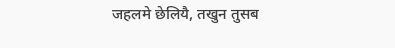जहलमे छेलियै, तखुन तुसब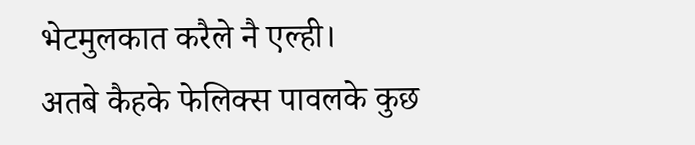भेटमुलकात करैले नै एल्ही।
अतबे कैहके फेलिक्स पावलके कुछ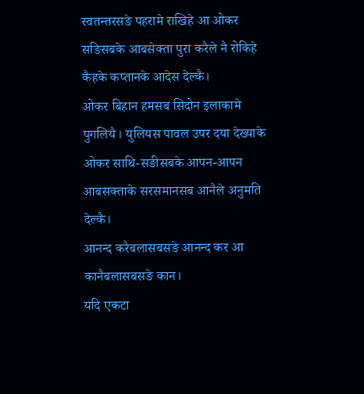स्वतन्तरसङे पहरामे राखिहे आ ओकर सङिसबके आबसेक्ता पुरा करैले नै रोकिहे कैहके कप्तानके आदेस देल्कै।
ओकर बिहान हमसब सिदोन इलाकामे पुगलियै। युलियस पावल उपर दया देख्याके ओकर साथि-सङीसबके आपन-आपन आबसक्ताके सरसमानसब आनैले अनुमति देल्कै।
आनन्द करैबलासबसङे आनन्द कर आ कानैबलासबसङे कान।
यदि एकटा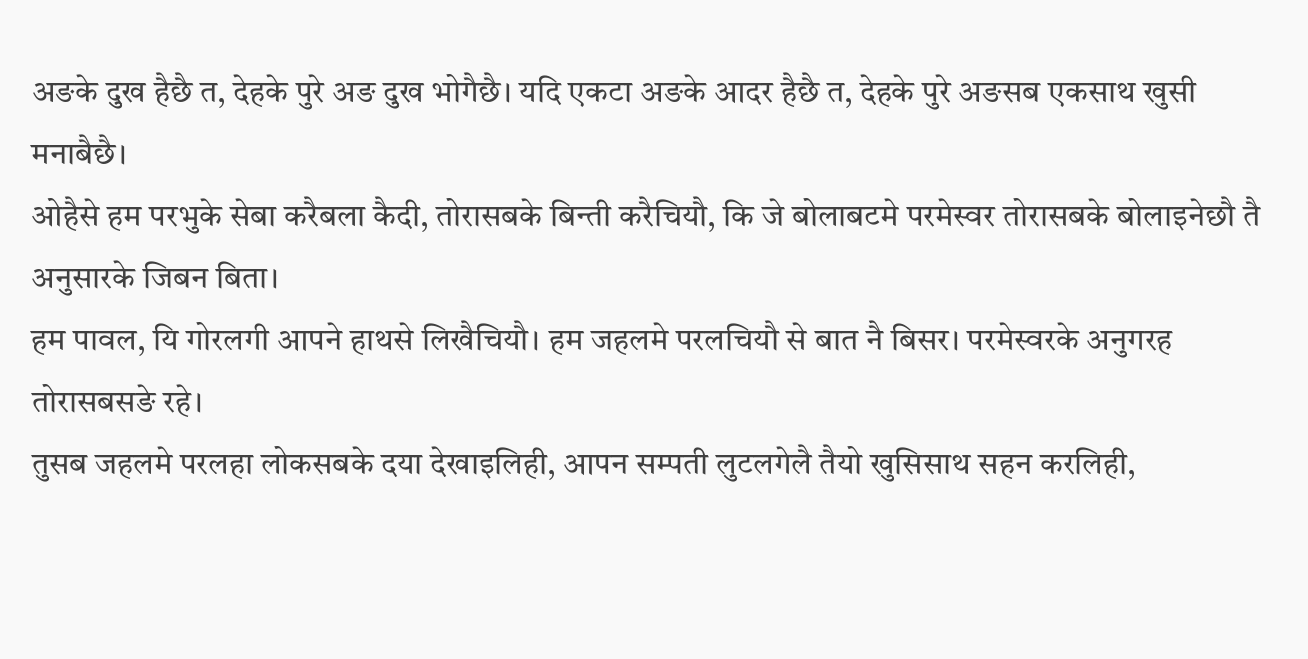अङके दुख हैछै त, देहके पुरे अङ दुख भोगैछै। यदि एकटा अङके आदर हैछै त, देहके पुरे अङसब एकसाथ खुसी मनाबैछै।
ओहैसे हम परभुके सेबा करैबला कैदी, तोरासबके बिन्ती करैचियौ, कि जे बोलाबटमे परमेस्वर तोरासबके बोलाइनेछौ तै अनुसारके जिबन बिता।
हम पावल, यि गोरलगी आपने हाथसे लिखैचियौ। हम जहलमे परलचियौ से बात नै बिसर। परमेस्वरके अनुगरह तोरासबसङे रहे।
तुसब जहलमे परलहा लोकसबके दया देखाइलिही, आपन सम्पती लुटलगेलै तैयो खुसिसाथ सहन करलिही,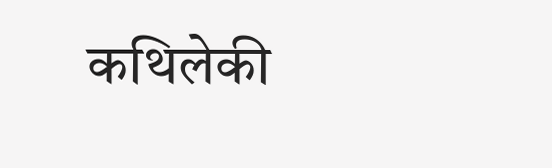कथिलेकी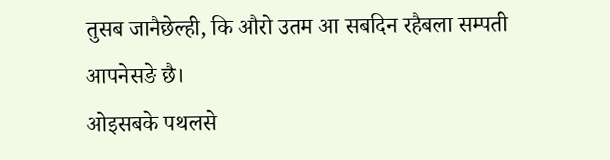तुसब जानैछेल्ही, कि औरो उतम आ सबदिन रहैबला सम्पती आपनेसङे छै।
ओइसबके पथलसे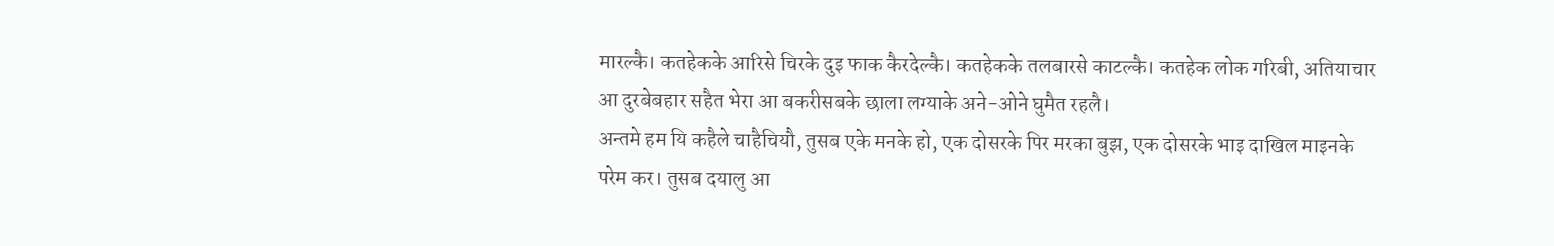मारल्कै। कतहेकके आरिसे चिरके दुइ फाक कैरदेल्कै। कतहेकके तलबारसे काटल्कै। कतहेक लोक गरिबी, अतियाचार आ दुरबेबहार सहैत भेरा आ बकरीसबके छाला लग्याके अने-ओने घुमैत रहलै।
अन्तमे हम यि कहैले चाहैचियौ, तुसब एके मनके हो, एक दोसरके पिर मरका बुझ, एक दोसरके भाइ दाखिल माइनके परेम कर। तुसब दयालु आ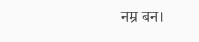नम्र बन।